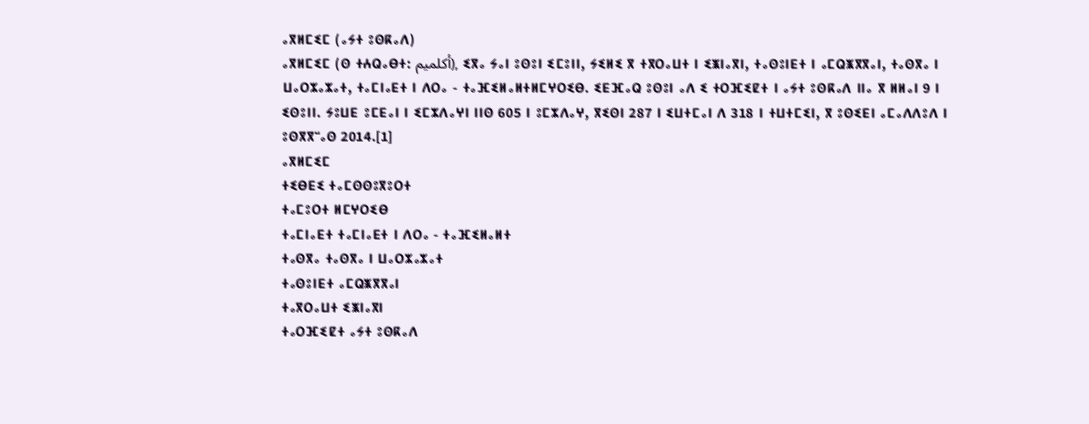ⴰⴳⵍⵎⵉⵎ (ⴰⵢⵜ ⵓⵙⴽⴰⴷ)
ⴰⴳⵍⵎⵉⵎ (ⵙ ⵜⵄⵕⴰⴱⵜ: أكلميم), ⵉⴳⴰ ⵢⴰⵏ ⵓⵙⵓⵏ ⵉⵎⵓⵏⵏ, ⵢⵉⵍⵉ ⴳ ⵜⴳⵔⴰⵡⵜ ⵏ ⵉⵥⵏⴰⴳⵏ, ⵜⴰⵙⵓⵏⴹⵜ ⵏ ⴰⵎⵕⵥⴳⴳⴰⵏ, ⵜⴰⵙⴳⴰ ⵏ ⵡⴰⵔⵣⴰⵣⴰⵜ, ⵜⴰⵎⵏⴰⴹⵜ ⵏ ⴷⵔⴰ - ⵜⴰⴼⵉⵍⴰⵍⵜⵍⵎⵖⵔⵉⴱ. ⵉⴹⴼⴰⵕ ⵓⵙⵓⵏ ⴰⴷ ⵉ ⵜⵔⴼⵉⵇⵜ ⵏ ⴰⵢⵜ ⵓⵙⴽⴰⴷ ⵏⵏⴰ ⴳ ⵍⵍⴰⵏ 9 ⵏ ⵉⵙⵓⵏⵏ. ⵢⵓⵡⴹ ⵓⵎⴹⴰⵏ ⵏ ⵉⵎⵣⴷⴰⵖⵏ ⵏⵏⵙ 605 ⵏ ⵓⵎⵣⴷⴰⵖ, ⴳⵉⵙⵏ 287 ⵏ ⵉⵡⵜⵎⴰⵏ ⴷ 318 ⵏ ⵜⵡⵜⵎⵉⵏ, ⴳ ⵓⵙⵉⴹⵏ ⴰⵎⴰⴷⴷⵓⴷ ⵏ ⵓⵙⴳⴳⵯⴰⵙ 2014.[1]
ⴰⴳⵍⵎⵉⵎ
ⵜⵉⴱⴹⵉ ⵜⴰⵎⵙⵙⵓⴳⵓⵔⵜ
ⵜⴰⵎⵓⵔⵜ ⵍⵎⵖⵔⵉⴱ
ⵜⴰⵎⵏⴰⴹⵜ ⵜⴰⵎⵏⴰⴹⵜ ⵏ ⴷⵔⴰ - ⵜⴰⴼⵉⵍⴰⵍⵜ
ⵜⴰⵙⴳⴰ ⵜⴰⵙⴳⴰ ⵏ ⵡⴰⵔⵣⴰⵣⴰⵜ
ⵜⴰⵙⵓⵏⴹⵜ ⴰⵎⵕⵥⴳⴳⴰⵏ
ⵜⴰⴳⵔⴰⵡⵜ ⵉⵥⵏⴰⴳⵏ
ⵜⴰⵔⴼⵉⵇⵜ ⴰⵢⵜ ⵓⵙⴽⴰⴷ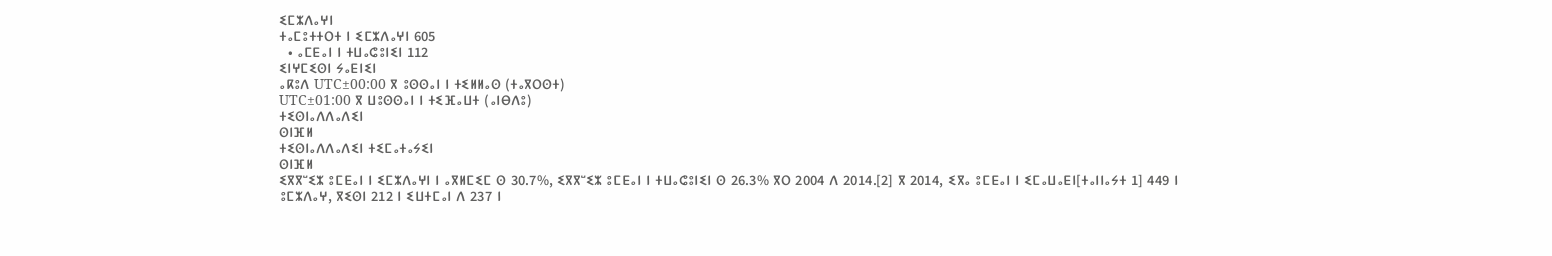ⵉⵎⵣⴷⴰⵖⵏ
ⵜⴰⵎⵓⵜⵜⵔⵜ ⵏ ⵉⵎⵣⴷⴰⵖⵏ 605
  • ⴰⵎⴹⴰⵏ ⵏ ⵜⵡⴰⵛⵓⵏⵉⵏ 112
ⵉⵏⵖⵎⵉⵙⵏ ⵢⴰⴹⵏⵉⵏ
ⴰⴽⵓⴷ UTC±00:00 ⴳ ⵓⵙⵙⴰⵏ ⵏ ⵜⵉⵍⵍⴰⵙ (ⵜⴰⴳⵔⵙⵜ)
UTC±01:00 ⴳ ⵡⵓⵙⵙⴰⵏ ⵏ ⵜⵉⴼⴰⵡⵜ (ⴰⵏⴱⴷⵓ)
ⵜⵉⵙⵏⴰⴷⴷⴰⴷⵉⵏ
ⵙⵏⴼⵍ
ⵜⵉⵙⵏⴰⴷⴷⴰⴷⵉⵏ ⵜⵉⵎⴰⵜⴰⵢⵉⵏ
ⵙⵏⴼⵍ
ⵉⴳⴳⵯⵉⵣ ⵓⵎⴹⴰⵏ ⵏ ⵉⵎⵣⴷⴰⵖⵏ ⵏ ⴰⴳⵍⵎⵉⵎ ⵙ 30.7%, ⵉⴳⴳⵯⵉⵣ ⵓⵎⴹⴰⵏ ⵏ ⵜⵡⴰⵛⵓⵏⵉⵏ ⵙ 26.3% ⴳⵔ 2004 ⴷ 2014.[2] ⴳ 2014, ⵉⴳⴰ ⵓⵎⴹⴰⵏ ⵏ ⵉⵎⴰⵡⴰⴹⵏ[ⵜⴰⵏⵏⴰⵢⵜ 1] 449 ⵏ ⵓⵎⵣⴷⴰⵖ, ⴳⵉⵙⵏ 212 ⵏ ⵉⵡⵜⵎⴰⵏ ⴷ 237 ⵏ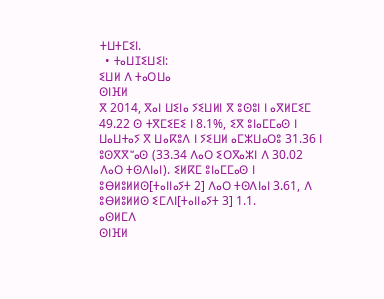ⵜⵡⵜⵎⵉⵏ.
  • ⵜⴰⵡⵊⵉⵡⵉⵏ:
ⵉⵡⵍ ⴷ ⵜⴰⵔⵡⴰ
ⵙⵏⴼⵍ
ⴳ 2014, ⴳⴰⵏ ⵡⵉⵏⴰ ⵢⵉⵡⵍⵏ ⴳ ⵓⵙⵓⵏ ⵏ ⴰⴳⵍⵎⵉⵎ 49.22 ⵙ ⵜⴳⵎⵉⴹⵉ ⵏ 8.1%, ⵉⴳ ⵓⵏⴰⵎⵎⴰⵙ ⵏ ⵡⴰⵡⵜⴰⵢ ⴳ ⵡⴰⴽⵓⴷ ⵏ ⵢⵉⵡⵍ ⴰⵎⵣⵡⴰⵔⵓ 31.36 ⵏ ⵓⵙⴳⴳⵯⴰⵙ (33.34 ⴷⴰⵔ ⵉⵔⴳⴰⵣⵏ ⴷ 30.02 ⴷⴰⵔ ⵜⵙⴷⵏⴰⵏ). ⵉⵍⴽⵎ ⵓⵏⴰⵎⵎⴰⵙ ⵏ ⵓⴱⵍⵓⵍⵍⵙ[ⵜⴰⵏⵏⴰⵢⵜ 2] ⴷⴰⵔ ⵜⵙⴷⵏⴰⵏ 3.61, ⴷ ⵓⴱⵍⵓⵍⵍⵙ ⵉⵎⴷⵏ[ⵜⴰⵏⵏⴰⵢⵜ 3] 1.1.
ⴰⵙⵍⵎⴷ
ⵙⵏⴼⵍ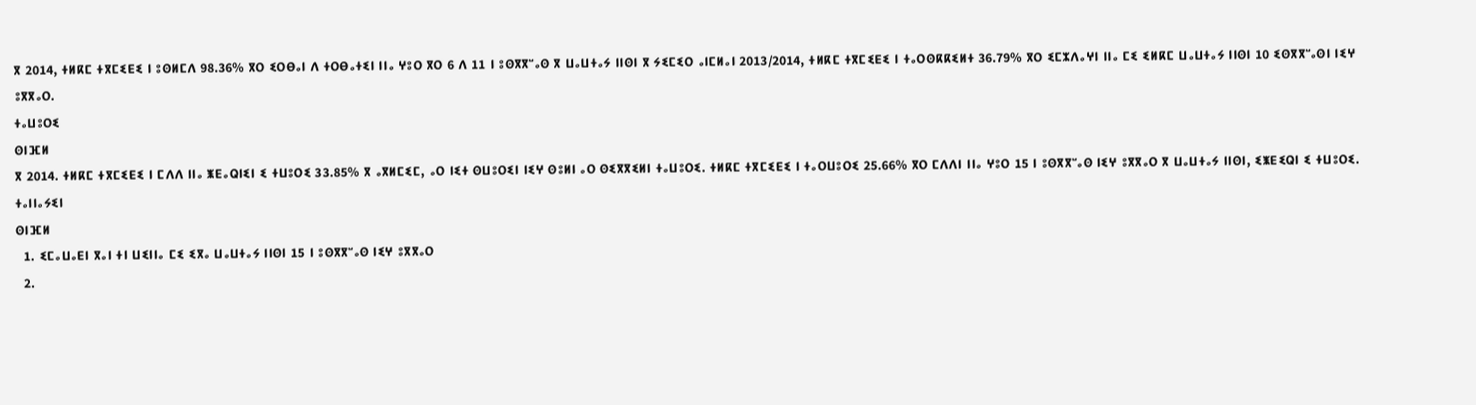ⴳ 2014, ⵜⵍⴽⵎ ⵜⴳⵎⵉⴹⵉ ⵏ ⵓⵙⵍⵎⴷ 98.36% ⴳⵔ ⵉⵔⴱⴰⵏ ⴷ ⵜⵔⴱⴰⵜⵉⵏ ⵏⵏⴰ ⵖⵓⵔ ⴳⵔ 6 ⴷ 11 ⵏ ⵓⵙⴳⴳⵯⴰⵙ ⴳ ⵡⴰⵡⵜⴰⵢ ⵏⵏⵙⵏ ⴳ ⵢⵉⵎⵉⵔ ⴰⵏⵎⵍⴰⵏ 2013/2014, ⵜⵍⴽⵎ ⵜⴳⵎⵉⴹⵉ ⵏ ⵜⴰⵔⵙⴽⴽⵉⵍⵜ 36.79% ⴳⵔ ⵉⵎⵣⴷⴰⵖⵏ ⵏⵏⴰ ⵎⵉ ⵉⵍⴽⵎ ⵡⴰⵡⵜⴰⵢ ⵏⵏⵙⵏ 10 ⵉⵙⴳⴳⵯⴰⵙⵏ ⵏⵉⵖ ⵓⴳⴳⴰⵔ.
ⵜⴰⵡⵓⵔⵉ
ⵙⵏⴼⵍ
ⴳ 2014. ⵜⵍⴽⵎ ⵜⴳⵎⵉⴹⵉ ⵏ ⵎⴷⴷ ⵏⵏⴰ ⵥⴹⴰⵕⵏⵉⵏ ⵉ ⵜⵡⵓⵔⵉ 33.85% ⴳ ⴰⴳⵍⵎⵉⵎ, ⴰⵔ ⵏⵉⵜ ⵙⵡⵓⵔⵉⵏ ⵏⵉⵖ ⵙⵓⵍⵏ ⴰⵔ ⵙⵉⴳⴳⵉⵍⵏ ⵜⴰⵡⵓⵔⵉ. ⵜⵍⴽⵎ ⵜⴳⵎⵉⴹⵉ ⵏ ⵜⴰⵔⵡⵓⵔⵉ 25.66% ⴳⵔ ⵎⴷⴷⵏ ⵏⵏⴰ ⵖⵓⵔ 15 ⵏ ⵓⵙⴳⴳⵯⴰⵙ ⵏⵉⵖ ⵓⴳⴳⴰⵔ ⴳ ⵡⴰⵡⵜⴰⵢ ⵏⵏⵙⵏ, ⵉⵥⴹⵉⵕⵏ ⵉ ⵜⵡⵓⵔⵉ.
ⵜⴰⵏⵏⴰⵢⵉⵏ
ⵙⵏⴼⵍ
  1. ⵉⵎⴰⵡⴰⴹⵏ ⴳⴰⵏ ⵜⵏ ⵡⵉⵏⵏⴰ ⵎⵉ ⵉⴳⴰ ⵡⴰⵡⵜⴰⵢ ⵏⵏⵙⵏ 15 ⵏ ⵓⵙⴳⴳⵯⴰⵙ ⵏⵉⵖ ⵓⴳⴳⴰⵔ
  2.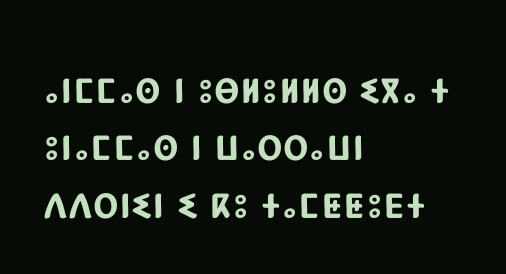ⴰⵏⵎⵎⴰⵙ ⵏ ⵓⴱⵍⵓⵍⵍⵙ ⵉⴳⴰ ⵜ ⵓⵏⴰⵎⵎⴰⵙ ⵏ ⵡⴰⵔⵔⴰⵡⵏ ⴷⴷⵔⵏⵉⵏ ⵉ ⴽⵓ ⵜⴰⵎⵟⵟⵓⴹⵜ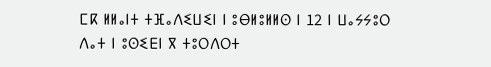ⵎⴽ ⵍⵍⴰⵏⵜ ⵜⴼⴰⴷⵉⵡⵉⵏ ⵏ ⵓⴱⵍⵓⵍⵍⵙ ⵏ 12 ⵏ ⵡⴰⵢⵢⵓⵔ ⴷⴰⵜ ⵏ ⵓⵙⵉⴹⵏ ⴳ ⵜⵓⵔⴷⵔⵜ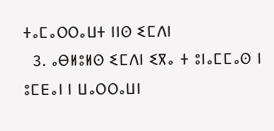ⵜⴰⵎⴰⵔⵔⴰⵡⵜ ⵏⵏⵙ ⵉⵎⴷⵏ
  3. ⴰⴱⵍⵓⵍⵙ ⵉⵎⴷⵏ ⵉⴳⴰ ⵜ ⵓⵏⴰⵎⵎⴰⵙ ⵏ ⵓⵎⴹⴰⵏ ⵏ ⵡⴰⵔⵔⴰⵡⵏ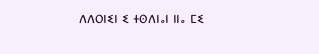ⴷⴷⵔⵏⵉⵏ ⵉ ⵜⵙⴷⵏⴰⵏ ⵏⵏⴰ ⵎⵉ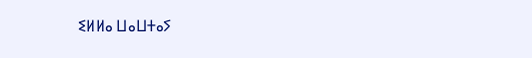ⵉⵍⵍⴰ ⵡⴰⵡⵜⴰⵢ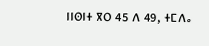ⵏⵏⵙⵏⵜ ⴳⵔ 45 ⴷ 49, ⵜⵎⴷⴰ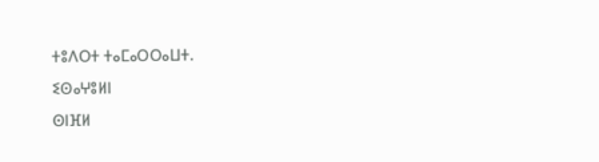ⵜⵓⴷⵔⵜ ⵜⴰⵎⴰⵔⵔⴰⵡⵜ.
ⵉⵙⴰⵖⵓⵍⵏ
ⵙⵏⴼⵍ